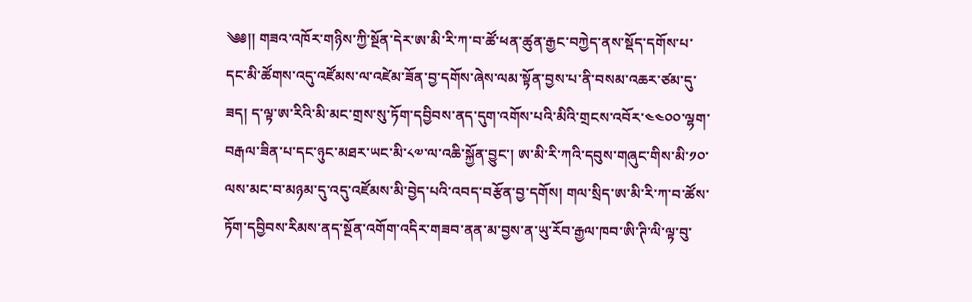༄༅།། གཟའ་འཁོར་གཉིས་ཀྱི་སྔོན་དེར་ཨ་མི་རི་ཀ་བ་ཚོ་ཕན་ཚུན་རྒྱང་བཀྱེད་ནས་སྡོད་དགོས་པ་དང་མི་ཚོགས་འདུ་འཛོམས་ལ་འཛེམ་ཟོན་བྱ་དགོས་ཞེས་ལམ་སྟོན་བྱས་པ་ནི་བསམ་འཆར་ཙམ་དུ་ཟད། ད་ལྟ་ཨ་རིའི་མི་མང་གྲས་སུ་ཏོག་དབྱིབས་ནད་དུག་འགོས་པའི་མིའི་གྲངས་འབོར་༤༤༠༠་ལྷག་བརྒལ་ཟིན་པ་དང་ཉུང་མཐར་ཡང་མི་༨༧་ལ་འཆི་སྐྱོན་བྱུང་། ཨ་མི་རི་ཀའི་དབུས་གཞུང་གིས་མི་༡༠་ལས་མང་བ་མཉམ་དུ་འདུ་འཛོམས་མི་བྱེད་པའི་འབད་བརྩོན་བྱ་དགོས། གལ་སྲིད་ཨ་མི་རི་ཀ་བ་ཚོས་ཏོག་དབྱིབས་རིམས་ནད་སྔོན་འགོག་འདིར་གཟབ་ནན་མ་བྱས་ན་ཡུ་རོབ་རྒྱལ་ཁབ་ཨི་ཊི་ལི་ལྟ་བུ་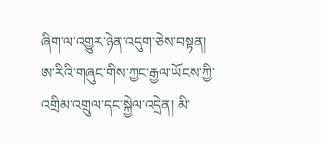ཞིག་ལ་འགྱུར་ཉེན་འདུག་ཅེས་བསྟན། ཨ་རིའི་གཞུང་གིས་ཀྱང་རྒྱལ་ཡོངས་ཀྱི་འགྲིམ་འགྲུལ་དང་སྐྱེལ་འདྲེན། མི་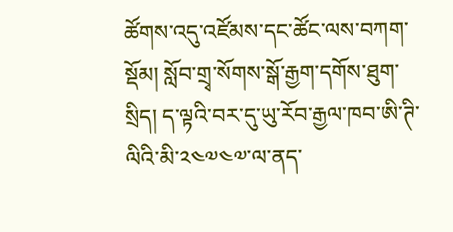ཚོགས་འདུ་འཛོམས་དང་ཚོང་ལས་བཀག་སྡོམ། སློབ་གྲྭ་སོགས་སྒོ་རྒྱག་དགོས་ཐུག་སྲིད། ད་ལྟའི་བར་དུ་ཡུ་རོབ་རྒྱལ་ཁབ་ཨི་ཊི་ལིའི་མི་༢༤༧༤༧་ལ་ནད་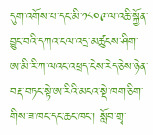དུག་འགོས་པ་དང་མི་༡༨༠༩་ལ་འཆི་སྐྱོན་བྱུང་བའི་དཀའ་ངལ་འདྲ་མཚུངས་ཤིག་ཨ་མི་རི་ཀ་ལའང་འཕྲད་ངེས་རེད་ཅེས་ཉེན་བརྡ་བཏང་སྟེ་ཨ་རིའི་མངའ་སྡེ་ཁག་ཅིག་གིས་ཟ་ཁང་དང་ཆང་ཁང་། སློབ་གྲྭ་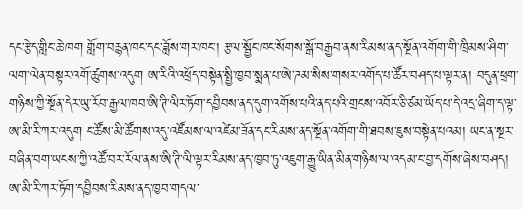དང་རྩེད་གླིང་ཆེ་ཁག གློག་བརྙན་ཁང་དང་ཟློས་གར་ཁང་། རྩལ་སྦྱོང་ཁང་སོགས་སྒོ་བརྒྱབ་ནས་རིམས་ནད་སྔོན་འགོག་གི་ཁྲིམས་ཤིག་ལག་ལེན་བསྟར་འགོ་ཚུགས་འདུག ཨ་རིའི་འཕྲོད་བསྟེན་སྤྱི་ཁྱབ་སྨན་པ་ཨེ་ཌམ་སིས་གསར་འགོད་པ་ཚོར་བཤད་པ་ལྟར་ན། བདུན་ཕྲག་གཉིས་ཀྱི་སྔོན་དེར་ཡུ་རོབ་རྒྱལ་ཁབ་ཨི་ཊི་ལིར་ཏོག་དབྱིབས་ནད་དུག་འགོས་པའི་ནད་པའི་གྲངས་འབོར་ཅི་ཙམ་ཡོད་པ་དེ་འདྲ་ཞིག་ད་ལྟ་ཨ་མི་རི་ཀར་འདུག ང་ཚོས་མི་ཚོགས་འདུ་འཛོམས་ལ་འཛེམ་ཟོན་དང་རིམས་ནད་སྔོན་འགོག་གི་ཐབས་ཇུས་བསྟེན་པའམ། ཡང་ན་སྔར་བཞིན་བག་ཡངས་ཀྱི་འཚོ་བར་རོལ་ནས་ཨི་ཊི་ལི་ལྟར་རིམས་ནད་ཁྱབ་ཏུ་འཇུག་རྒྱུ་ཡིན་མིན་གཉིས་ལ་འདམ་ང་བྱ་དགོས་ཞེས་བཤད།
ཨ་མི་རི་ཀར་ཏོག་དབྱིབས་རིམས་ནད་ཁྱབ་གདལ་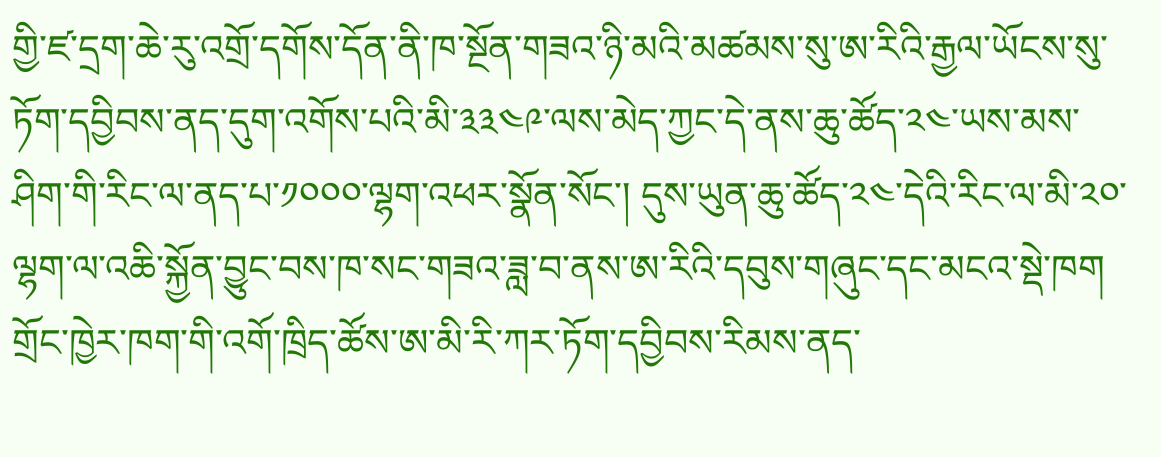གྱི་ཛ་དྲག་ཆེ་རུ་འགྲོ་དགོས་དོན་ནི་ཁ་སྔོན་གཟའ་ཉི་མའི་མཚམས་སུ་ཨ་རིའི་རྒྱལ་ཡོངས་སུ་ཏོག་དབྱིབས་ནད་དུག་འགོས་པའི་མི་༣༣༤༩་ལས་མེད་ཀྱང་དེ་ནས་ཆུ་ཚོད་༢༤་ཡས་མས་ཤིག་གི་རིང་ལ་ནད་པ་༡༠༠༠་ལྷག་འཕར་སྣོན་སོང་། དུས་ཡུན་ཆུ་ཚོད་༢༤་དེའི་རིང་ལ་མི་༢༠་ལྷག་ལ་འཆི་སྐྱོན་བྱུང་བས་ཁ་སང་གཟའ་ཟླ་བ་ནས་ཨ་རིའི་དབུས་གཞུང་དང་མངའ་སྡེ་ཁག གྲོང་ཁྱེར་ཁག་གི་འགོ་ཁྲིད་ཚོས་ཨ་མི་རི་ཀར་ཏོག་དབྱིབས་རིམས་ནད་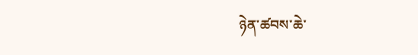ཉེན་ཚབས་ཆེ་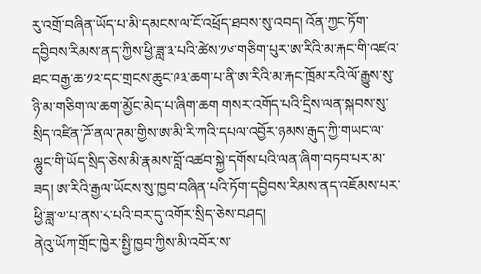རུ་འགྲོ་བཞིན་ཡོད་པ་མི་དམངས་ལ་ངོ་འཕྲོད་ཐབས་སུ་འབད། འོན་ཀྱང་ཏོག་དབྱིབས་རིམས་ནད་ཀྱིས་ཕྱི་ཟླ་༣་པའི་ཚེས་༡༦་གཅིག་པུར་ཨ་རིའི་མ་རྐང་གི་འཛའ་ཐང་བརྒྱ་ཆ་༡༢་དང་གྲངས་ཆུང་༩༣་ཆག་པ་ནི་ཨ་རིའི་མ་རྐང་ཁྲོམ་རའི་ལོ་རྒྱུས་སུ་ཉི་མ་གཅིག་ལ་ཆག་མྱོང་མེད་པ་ཞིག་ཆག གསར་འགོད་པའི་དྲིས་ལན་སྐབས་སུ་སྲིད་འཛིན་ཌོ་ནལ་ཊམ་གྱིས་ཨ་མི་རི་ཀའི་དཔལ་འབྱོར་ཉམས་རྒུད་ཀྱི་གཡང་ལ་ལྷུང་གི་ཡོད་སྲིད་ཅེས་མི་རྣམས་བློ་འཚབ་སྐྱེ་དགོས་པའི་ལན་ཞིག་བཏབ་པར་མ་ཟད། ཨ་རིའི་རྒྱལ་ཡོངས་སུ་ཁྱབ་བཞིན་པའི་ཏོག་དབྱིབས་རིམས་ནད་འཇོམས་པར་ཕྱི་ཟླ་༧་པ་ནས་༨་པའི་བར་དུ་འགོར་སྲིད་ཅེས་བཤད།
ནེའུ་ཡོཀ་གྲོང་ཁྱེར་སྤྱི་ཁྱབ་ཀྱིས་མི་འབོར་ས་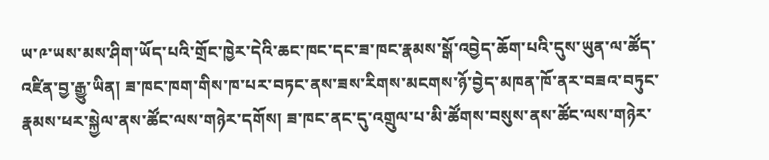ཡ་༩་ཡས་མས་ཤིག་ཡོད་པའི་གྲོང་ཁྱེར་དེའི་ཆང་ཁང་དང་ཟ་ཁང་རྣམས་སྒོ་འབྱེད་ཆོག་པའི་དུས་ཡུན་ལ་ཚོད་འཛིན་བྱ་རྒྱུ་ཡིན། ཟ་ཁང་ཁག་གིས་ཁ་པར་བཏང་ནས་ཟས་རིགས་མངགས་ཉོ་བྱེད་མཁན་ཁོ་ནར་བཟའ་བཏུང་རྣམས་ཕར་སྐྱེལ་ནས་ཚོང་ལས་གཉེར་དགོས། ཟ་ཁང་ནང་དུ་འགྲུལ་པ་མི་ཚོགས་བསུས་ནས་ཚོང་ལས་གཉེར་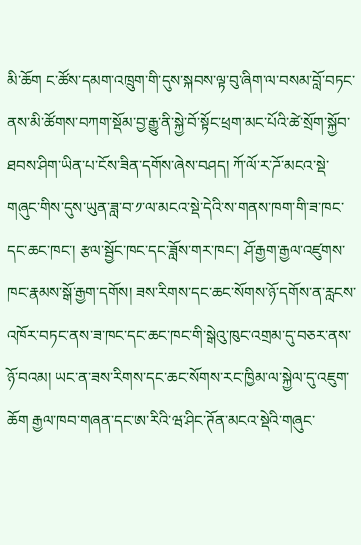མི་ཆོག ང་ཚོས་དམག་འཁྲུག་གི་དུས་སྐབས་ལྟ་བུ་ཞིག་ལ་བསམ་བློ་བཏང་ནས་མི་ཚོགས་བཀག་སྡོམ་བྱ་རྒྱུ་ནི་སྐྱེ་བོ་སྟོང་ཕྲག་མང་པོའི་ཚེ་སྲོག་སྐྱོབ་ཐབས་ཤིག་ཡིན་པ་ངོས་ཟིན་དགོས་ཞེས་བཤད། ཀོ་ལོ་ར་ཌོ་མངའ་སྡེ་གཞུང་གིས་དུས་ཡུན་ཟླ་བ་༡་ལ་མངའ་སྡེ་དེའི་ས་གནས་ཁག་གི་ཟ་ཁང་དང་ཆང་ཁང་། རྩལ་སྦྱོང་ཁང་དང་ཟློས་གར་ཁང་། ཤོ་རྒྱག་རྒྱལ་འཛུགས་ཁང་རྣམས་སྒོ་རྒྱག་དགོས། ཟས་རིགས་དང་ཆང་སོགས་ཉོ་དགོས་ན་རླངས་འཁོར་བཏང་ནས་ཟ་ཁང་དང་ཆང་ཁང་གི་སྒེའུ་ཁུང་འགྲམ་དུ་བཅར་ནས་ཉོ་བའམ། ཡང་ན་ཟས་རིགས་དང་ཆང་སོགས་རང་ཁྱིམ་ལ་སྐྱེལ་དུ་འཇུག་ཆོག རྒྱལ་ཁབ་གཞན་དང་ཨ་རིའི་ཝ་ཤིང་ཊོན་མངའ་སྡེའི་གཞུང་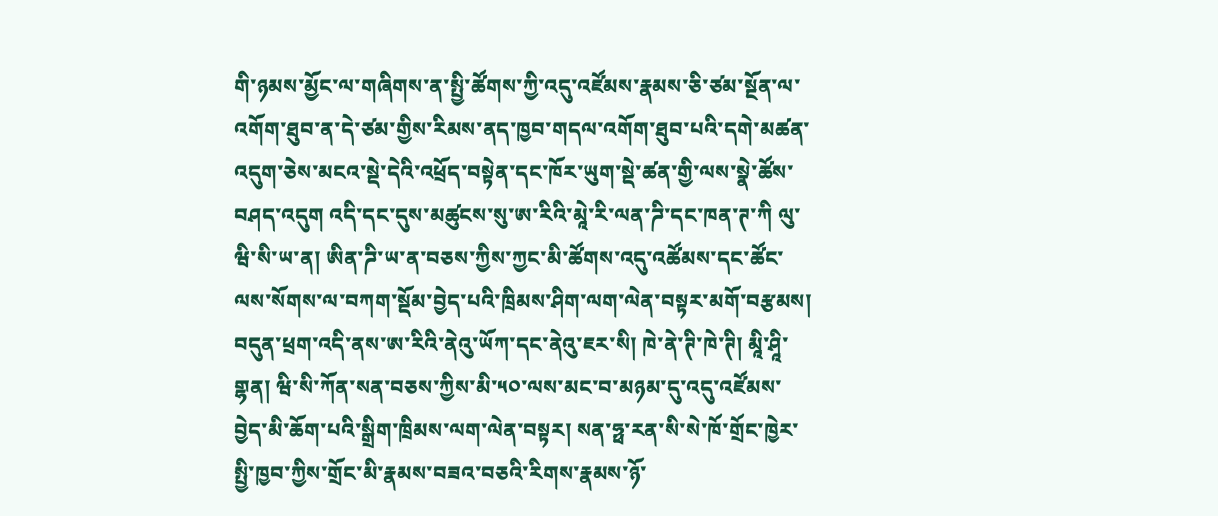གི་ཉམས་མྱོང་ལ་གཞིགས་ན་སྤྱི་ཚོགས་ཀྱི་འདུ་འཛོམས་རྣམས་ཅི་ཙམ་སྔོན་ལ་འགོག་ཐུབ་ན་དེ་ཙམ་གྱིས་རིམས་ནད་ཁྱབ་གདལ་འགོག་ཐུབ་པའི་དགེ་མཚན་འདུག་ཅེས་མངའ་སྡེ་དེའི་འཕྲོད་བསྟེན་དང་ཁོར་ཡུག་སྡེ་ཚན་གྱི་ལས་སྣེ་ཚོས་བཤད་འདུག འདི་དང་དུས་མཚུངས་སུ་ཨ་རིའི་མཱེ་རི་ལན་ཌི་དང་ཁན་ཊ་ཀི ལུ་ཝི་སི་ཡ་ན། ཨིན་ཌི་ཡ་ན་བཅས་ཀྱིས་ཀྱང་མི་ཚོགས་འདུ་འཚོམས་དང་ཚོང་ལས་སོགས་ལ་བཀག་སྡོམ་བྱེད་པའི་ཁྲིམས་ཤིག་ལག་ལེན་བསྟར་མགོ་བརྩམས།
བདུན་ཕྲག་འདི་ནས་ཨ་རིའི་ནེའུ་ཡོཀ་དང་ནེའུ་ཇར་སི། ཁེ་ནེ་ཊི་ཁེ་ཊི། མཱི་ཤཱི་གྷན། ཝི་སི་ཀོན་སན་བཅས་ཀྱིས་མི་༥༠་ལས་མང་བ་མཉམ་དུ་འདུ་འཛོམས་བྱེད་མི་ཆོག་པའི་སྒྲིག་ཁྲིམས་ལག་ལེན་བསྟར། སན་ཧྥ་རན་སི་སེ་ཁོ་གྲོང་ཁྱེར་སྤྱི་ཁྱབ་ཀྱིས་གྲོང་མི་རྣམས་བཟའ་བཅའི་རིགས་རྣམས་ཉོ་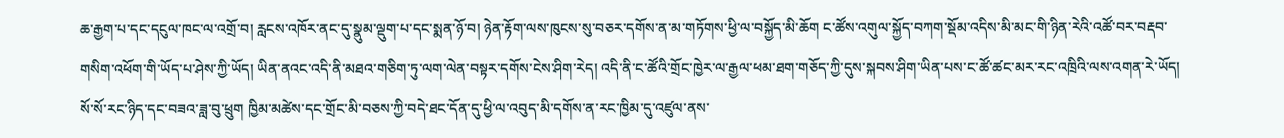ཆ་རྒྱག་པ་དང་དངུལ་ཁང་ལ་འགྲོ་བ། རླངས་འཁོར་ནང་དུ་སྣུམ་ལྡུག་པ་དང་སྨན་ཉོ་བ། ཉེན་རྟོག་ལས་ཁུངས་སུ་བཅར་དགོས་ན་མ་གཏོགས་ཕྱི་ལ་བསྐྱོད་མི་ཆོག ང་ཚོས་འགུལ་སྐྱོད་བཀག་སྡོམ་འདིས་མི་མང་གི་ཉིན་རེའི་འཚོ་བར་བརྡབ་གསིག་འཕོག་གི་ཡོད་པ་ཤེས་ཀྱི་ཡོད། ཡིན་ནའང་འདི་ནི་མཐའ་གཅིག་ཏུ་ལག་ལེན་བསྟར་དགོས་ངེས་ཤིག་རེད། འདི་ནི་ང་ཚོའི་གྲོང་ཁྱེར་ལ་རྒྱལ་ཕམ་ཐག་གཅོད་ཀྱི་དུས་སྐབས་ཤིག་ཡིན་པས་ང་ཚོ་ཚང་མར་རང་འཁྲིའི་ལས་འགན་རེ་ཡོད། སོ་སོ་རང་ཉིད་དང་བཟའ་ཟླ་བུ་ཕྲུག ཁྱིམ་མཚེས་དང་གྲོང་མི་བཅས་ཀྱི་བདེ་ཐང་དོན་དུ་ཕྱི་ལ་འབུད་མི་དགོས་ན་རང་ཁྱིམ་དུ་འཛུལ་ནས་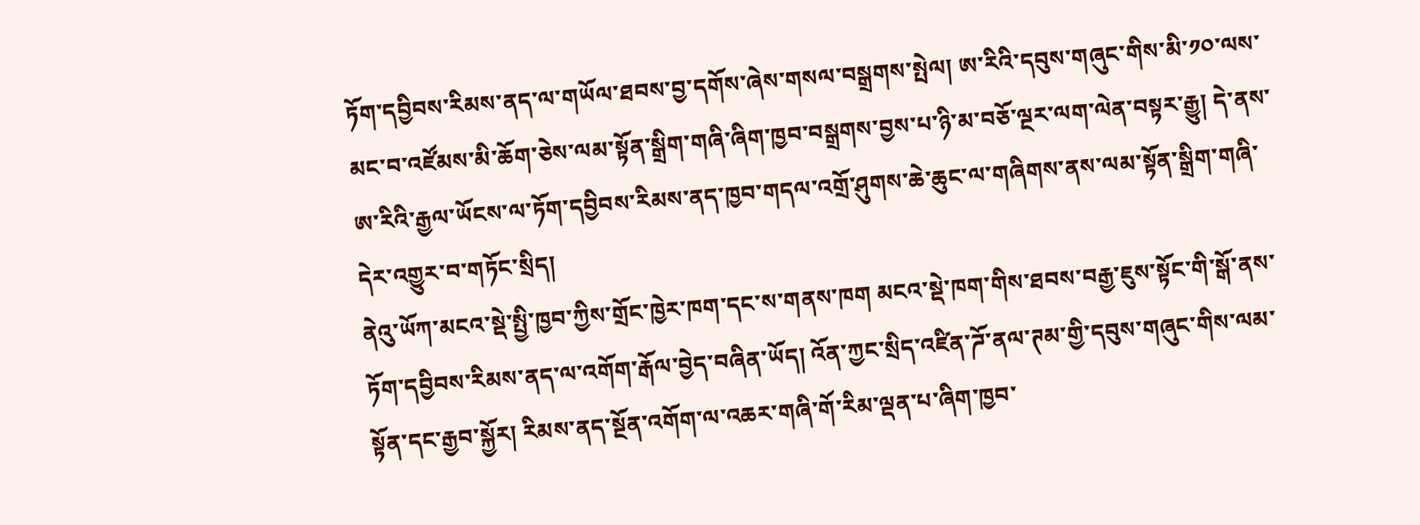ཏོག་དབྱིབས་རིམས་ནད་ལ་གཡོལ་ཐབས་བྱ་དགོས་ཞེས་གསལ་བསྒྲགས་སྤེལ། ཨ་རིའི་དབུས་གཞུང་གིས་མི་༡༠་ལས་མང་བ་འཛོམས་མི་ཆོག་ཅེས་ལམ་སྟོན་སྒྲིག་གཞི་ཞིག་ཁྱབ་བསྒྲགས་བྱས་པ་ཉི་མ་བཅོ་ལྔར་ལག་ལེན་བསྟར་རྒྱུ། དེ་ནས་ཨ་རིའི་རྒྱལ་ཡོངས་ལ་ཏོག་དབྱིབས་རིམས་ནད་ཁྱབ་གདལ་འགྲོ་ཤུགས་ཆེ་ཆུང་ལ་གཞིགས་ནས་ལམ་སྟོན་སྒྲིག་གཞི་དེར་འགྱུར་བ་གཏོང་སྲིད།
ནེའུ་ཡོཀ་མངའ་སྡེ་སྤྱི་ཁྱབ་ཀྱིས་གྲོང་ཁྱེར་ཁག་དང་ས་གནས་ཁག མངའ་སྡེ་ཁག་གིས་ཐབས་བརྒྱ་ཇུས་སྟོང་གི་སྒོ་ནས་ཏོག་དབྱིབས་རིམས་ནད་ལ་འགོག་རྒོལ་བྱེད་བཞིན་ཡོད། འོན་ཀྱང་སྲིད་འཛིན་ཌོ་ནལ་ཊམ་གྱི་དབུས་གཞུང་གིས་ལམ་སྟོན་དང་རྒྱབ་སྐྱོར། རིམས་ནད་སྔོན་འགོག་ལ་འཆར་གཞི་གོ་རིམ་ལྡན་པ་ཞིག་ཁྱབ་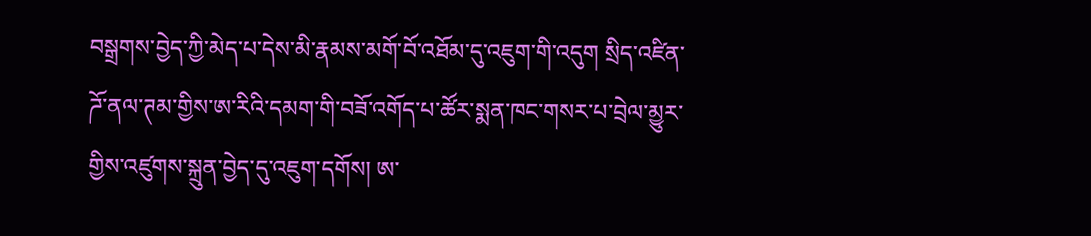བསྒྲགས་བྱེད་ཀྱི་མེད་པ་དེས་མི་རྣམས་མགོ་བོ་འཐོམ་དུ་འཇུག་གི་འདུག སྲིད་འཛིན་ཌོ་ནལ་ཊམ་གྱིས་ཨ་རིའི་དམག་གི་བཟོ་འགོད་པ་ཚོར་སྨན་ཁང་གསར་པ་བྲེལ་མྱུར་གྱིས་འཛུགས་སྐྲུན་བྱེད་དུ་འཇུག་དགོས། ཨ་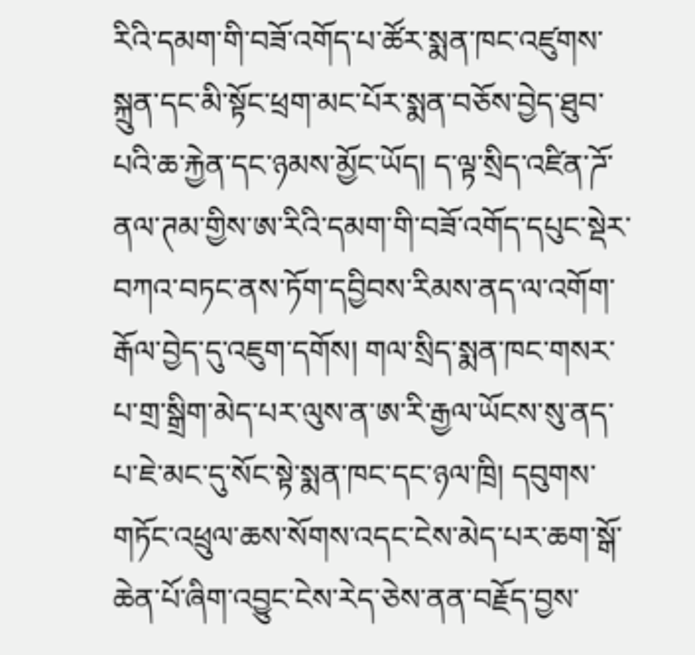རིའི་དམག་གི་བཟོ་འགོད་པ་ཚོར་སྨན་ཁང་འཛུགས་སྐྲུན་དང་མི་སྟོང་ཕྲག་མང་པོར་སྨན་བཅོས་བྱེད་ཐུབ་པའི་ཆ་རྐྱེན་དང་ཉམས་མྱོང་ཡོད། ད་ལྟ་སྲིད་འཛིན་ཌོ་ནལ་ཊམ་གྱིས་ཨ་རིའི་དམག་གི་བཟོ་འགོད་དཔུང་སྡེར་བཀའ་བཏང་ནས་ཏོག་དབྱིབས་རིམས་ནད་ལ་འགོག་རྒོལ་བྱེད་དུ་འཇུག་དགོས། གལ་སྲིད་སྨན་ཁང་གསར་པ་གྲ་སྒྲིག་མེད་པར་ལུས་ན་ཨ་རི་རྒྱལ་ཡོངས་སུ་ནད་པ་ཇེ་མང་དུ་སོང་སྟེ་སྨན་ཁང་དང་ཉལ་ཁྲི། དབུགས་གཏོང་འཕྲུལ་ཆས་སོགས་འདང་ངེས་མེད་པར་ཆག་སྒོ་ཆེན་པོ་ཞིག་འབྱུང་ངེས་རེད་ཅེས་ནན་བརྗོད་བྱས་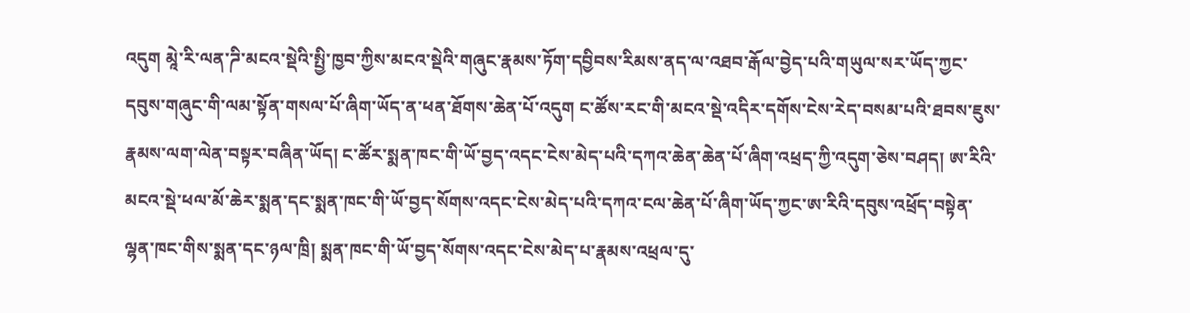འདུག མཱེ་རི་ལན་ཌི་མངའ་སྡེའི་སྤྱི་ཁྱབ་ཀྱིས་མངའ་སྡེའི་གཞུང་རྣམས་ཏོག་དབྱིབས་རིམས་ནད་ལ་འཐབ་རྒོལ་བྱེད་པའི་གཡུལ་སར་ཡོད་ཀྱང་དབུས་གཞུང་གི་ལམ་སྟོན་གསལ་པོ་ཞིག་ཡོད་ན་ཕན་ཐོགས་ཆེན་པོ་འདུག ང་ཚོས་རང་གི་མངའ་སྡེ་འདིར་དགོས་ངེས་རེད་བསམ་པའི་ཐབས་ཇུས་རྣམས་ལག་ལེན་བསྟར་བཞིན་ཡོད། ང་ཚོར་སྨན་ཁང་གི་ཡོ་བྱད་འདང་ངེས་མེད་པའི་དཀའ་ཆེན་ཆེན་པོ་ཞིག་འཕྲད་ཀྱི་འདུག་ཅེས་བཤད། ཨ་རིའི་མངའ་སྡེ་ཕལ་མོ་ཆེར་སྨན་དང་སྨན་ཁང་གི་ཡོ་བྱད་སོགས་འདང་ངེས་མེད་པའི་དཀའ་ངལ་ཆེན་པོ་ཞིག་ཡོད་ཀྱང་ཨ་རིའི་དབུས་འཕྲོད་བསྟེན་ལྷན་ཁང་གིས་སྨན་དང་ཉལ་ཁྲི། སྨན་ཁང་གི་ཡོ་བྱད་སོགས་འདང་ངེས་མེད་པ་རྣམས་འཕྲལ་དུ་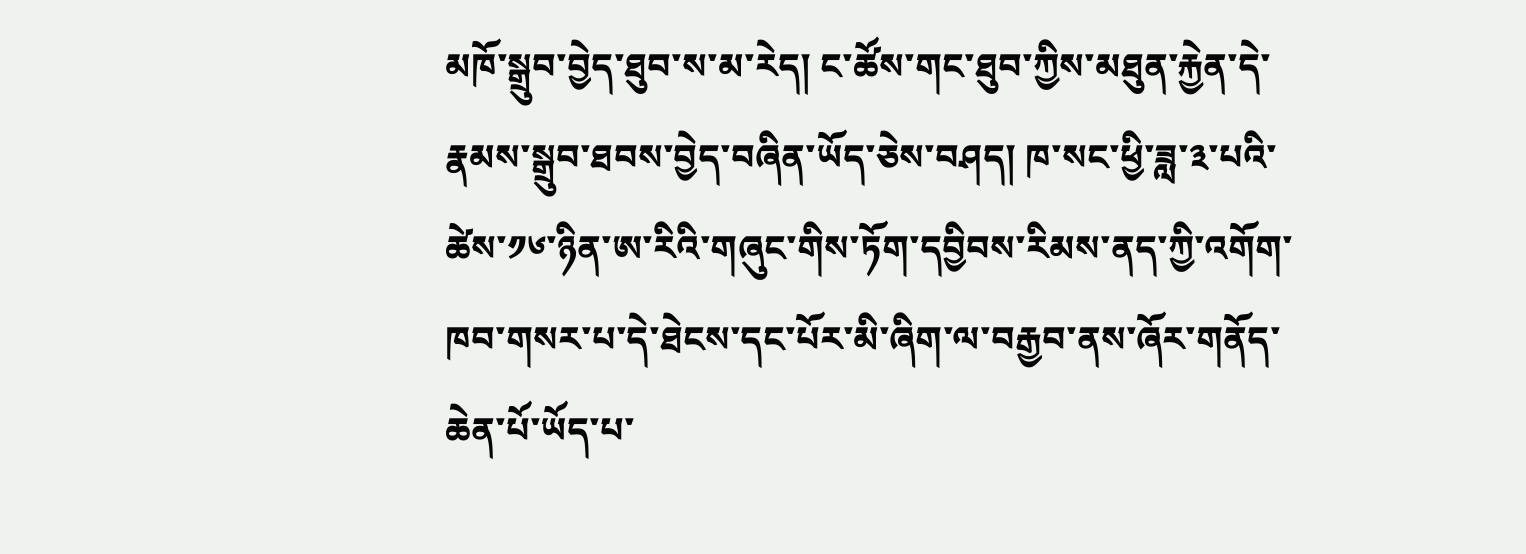མཁོ་སྒྲུབ་བྱེད་ཐུབ་ས་མ་རེད། ང་ཚོས་གང་ཐུབ་ཀྱིས་མཐུན་རྐྱེན་དེ་རྣམས་སྒྲུབ་ཐབས་བྱེད་བཞིན་ཡོད་ཅེས་བཤད། ཁ་སང་ཕྱི་ཟླ་༣་པའི་ཚེས་༡༦་ཉིན་ཨ་རིའི་གཞུང་གིས་ཏོག་དབྱིབས་རིམས་ནད་ཀྱི་འགོག་ཁབ་གསར་པ་དེ་ཐེངས་དང་པོར་མི་ཞིག་ལ་བརྒྱབ་ནས་ཞོར་གནོད་ཆེན་པོ་ཡོད་པ་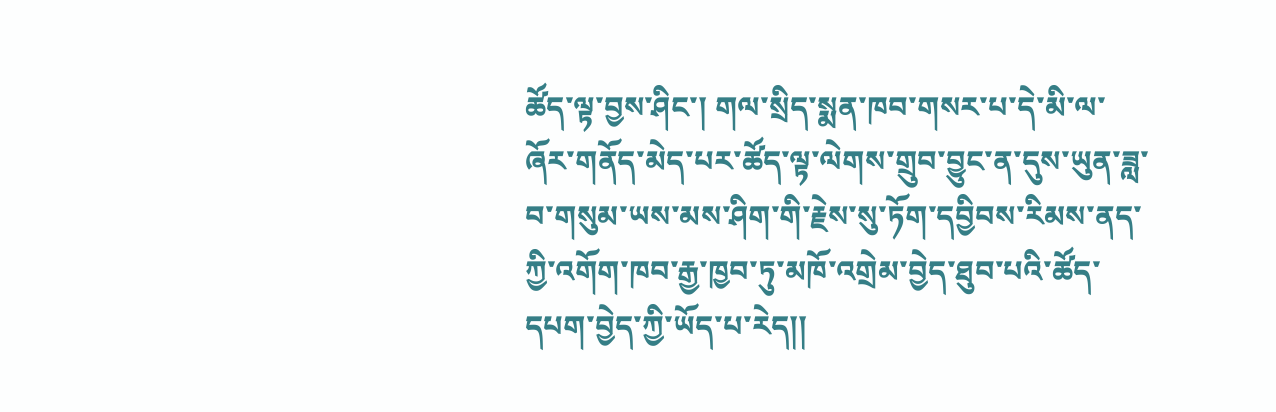ཚོད་ལྟ་བྱས་ཤིང་། གལ་སྲིད་སྨན་ཁབ་གསར་པ་དེ་མི་ལ་ཞོར་གནོད་མེད་པར་ཚོད་ལྟ་ལེགས་གྲུབ་བྱུང་ན་དུས་ཡུན་ཟླ་བ་གསུམ་ཡས་མས་ཤིག་གི་རྗེས་སུ་ཏོག་དབྱིབས་རིམས་ནད་ཀྱི་འགོག་ཁབ་རྒྱ་ཁྱབ་ཏུ་མཁོ་འགྲེམ་བྱེད་ཐུབ་པའི་ཚོད་དཔག་བྱེད་ཀྱི་ཡོད་པ་རེད།།